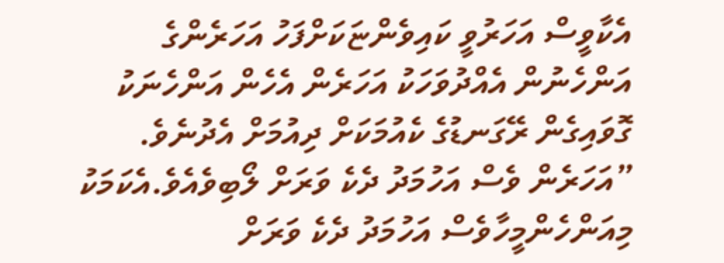އެކާވީސް އަހަރުވީ ކައިވެންޏަކަށްފަހު އަހަރެންގެ އަންހެނުން އެއްދުވަހަކު އަހަރެން އެހެން އަންހެނަކު ގޮވައިގެން ރޭގަނޑުގެ ކެއުމަކަށް ދިއުމަށް އެދުނެވެ.
”އަހަރެން ވެސް އަހުމަދު ދެކެ ވަރަށް ލޯބިވެއެވެ.އެކަމަކު މިއަންހެންމީހާވެސް އަހުމަދު ދެކެ ވަރަށް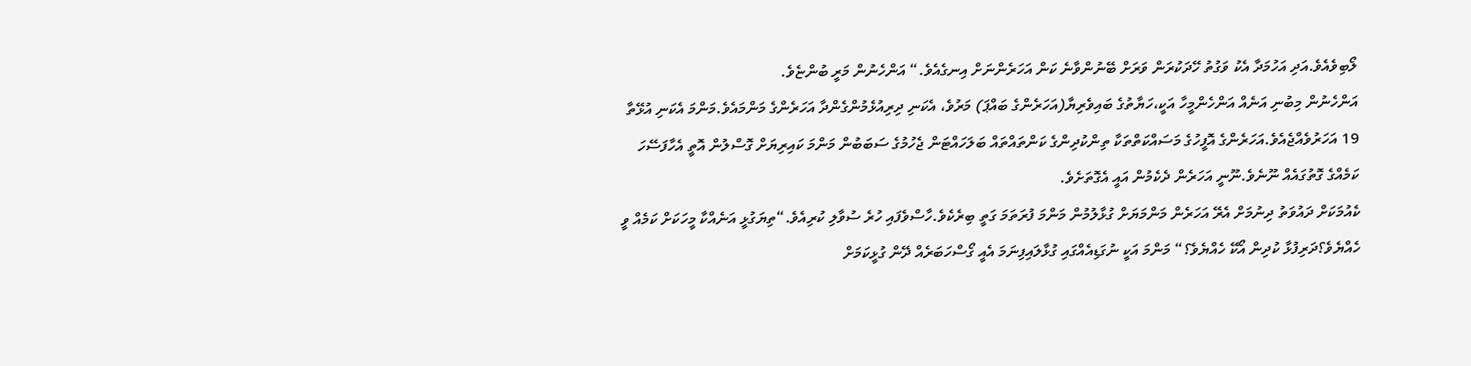ލޯބިވެއެވެ.އަދި އަހުމަދާ އެކު ވަގުތު ހޭދަކުރަން ވަރަށް ބޭނުންވާނެ ކަން އަހަރެންނަށް އިނގެއެވެ.“ އަންހެނުން މަރީ ބުންޏެވެ.
އަންހެނުން މިބުނި އަނެއް އަންހެންމީހާ އަކީ،ހަޔާތުގެ ބައިވެރިޔާ(އަހަރެންގެ ބައްޕަ) މަރުވެ، އެކަނި ދިރިއުޅެމުންގެންދާ އަހަރެންގެ މަންމައެވެ.މަންމަ އެކަނި އުޅޭތާ 19 އަހަރުވެއްޖެއެވެ.އަހަރެންގެ އޮފީހުގެ މަސައްކަތްތަކާ ތިންކުދިންގެ ކަންތައްތައް ބަލަހައްޓަން ޖެހުމުގެ ސަބަބުން މަންމަ ކައިރިޔަށް ގޮސްލުން އޮތީ އެހާފަސޭހަ ކަމެއްގެ ގޮތުގައެއް ނޫނެވެ.ނޫނީ އަހަރެން ދެކެމުން އައީ އެގޮތަށެވެ.
ކެއުމަކަށް ދައުވަތު ދިނުމަށް އެރޭ އަހަރެން މަންމަޔަށް ގުޅާލުމުން މަންމަ ފުރަތަމަ ގަތީ ބިރެކެވެ.ހާސްވެފައި ހުރެ ސުވާލި ކުރިއެވެ.“ތިޔަގުޅީ އަނެއްކާ މީހަކަށް ކަމެއް ވީ ހެއްޔެވެ؟ދަރިފުޅާ ކުދިން އޯކޭ ހެއްޔެވެ؟“ މަންމަ އަކީ ނުގަޑިއެއްގައި ގުޅާލައިފިނަމަ އެއީ ގޯސްހަބަރެއް ދޭން ގުޅީކަމަށް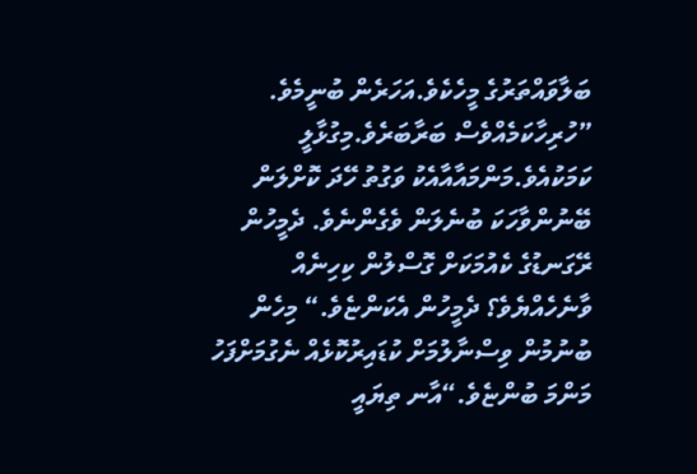ބަލާވައްތަރުގެ މީހެކެވެ.އަހަރެން ބުނީމެވެ. ”ހުރިހާކަމެއްވެސް ބަރާބަރެވެ.މިގުޅާލީ ކަމަކުއެވެ.މަންމައާއާއެކު ވަގުތު ހޭދަ ކޮށްލަން ބޭނުންވާހަކަ ބުނެލަން ވެގެންނެވެ. ދެމީހުން ރޭގަނޑުގެ ކެއުމަކަށް ގޮސްލުން ކިހިނެއް ވާނެހެއްޔެވެ؟ ދެމީހުން އެކަންޏެވެ.“ މިހެން ބުނުމުން ވިސްނާލުމަށް ކުޑައިރުކޮޅެއް ނެގުމަށްފަހު މަންމަ ބުންޏެވެ.“އާނ ތިޔައީ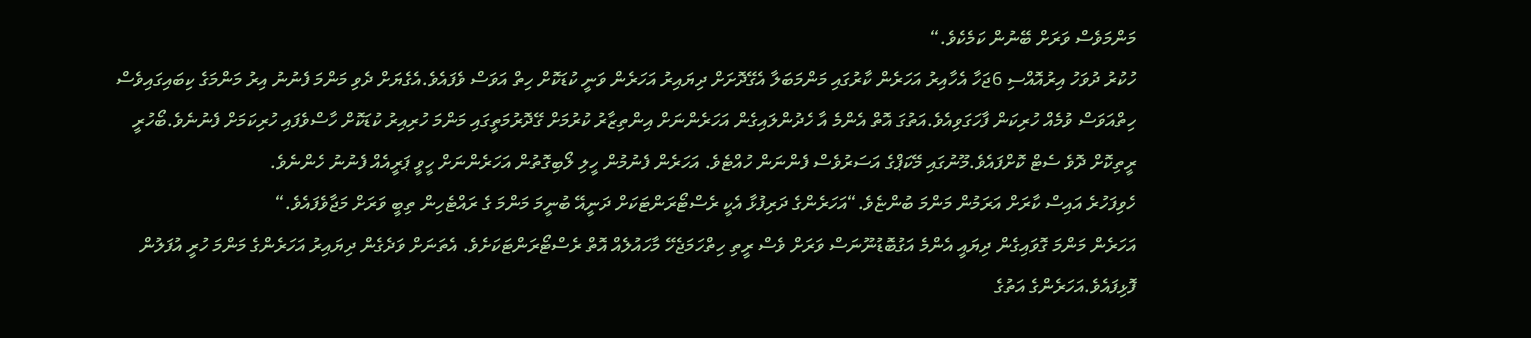މަންމަވެސް ވަރަށް ބޭނުން ކަމެކެވެ.“
ހުކުރު ދުވަހު އިރުއޮއްސި 6ޖަހާ އެހާއިރު އަހަރެން ކާރުގައި މަންމަބަލާ އެގޭދޮށަށް ދިޔައިރު އަހަރެން ވަނީ ކުޑަކޮށް ހިތް އަވަސް ވެފައެވެ.އެގެޔަށް ދެވި މަންމަ ފެނުނު އިރު މަންމަގެ ކިބައިގައިވެސް ހިތްއަވަސް ވުމެއް ހުރިކަން ފާހަގަވިއެވެ.އަތުގަ އޮތް އެންމެ އާ ހެދުންލައިގެން އަހަރެންނަށް އިންތިޒާރު ކުރުމަށް ގޭދޮރުމަތީގައި މަންމަ ހުރިއިރު ކުޑަކޮށް ހާސްވެފައި ހުރިކަމަށް ފެނުނެވެ.ބޯހުރީ ރީތިކޮށް ދޮވެ ސެޓް ކޮށްފައެވެ.މޫނުގައި މޭކަޕްގެ އަސަރުވެސް ފެންނަން ހުއްޓެވެ. އަހަރެން ފެނުމުން ހީލި ލޯބިގޮތުން އަހަރެންނަށް ހީވީ ޕަރީއެއް ފެނުނު ހެންނެވެ.
ހެވިފަހުރެ އައިސް ކާރަށް އަރަމުން މަންމަ ބުންޏެވެ.“އަހަރެންގެ ދަރިފުޅާ އެކީ ރެސްޓޯރަންޓަކަށް ދަނީއޭ ބުނީމަ މަންމަ ގެ ރައްޓެހިން ތިބީ ވަރަށް މަޖާވެފައެވެ.“
އަހަރެން މަންމަ ގޮވައިގެން ދިޔައީ އެންމެ އަގުބޮޑުނޫނަސް ވަރަށް ވެސް ރީތި ހިތްހަމަޖެހޭ މާހައުލެއް އޮތް ރެސްޓޯރަންޓަކަށެވެ. އެތަނަށް ވަދެގެން ދިޔައިރު އަހަރެންގެ މަންމަ ހުރީ އުފަލުން ފޮޅިފައެވެ.އަހަރެންގެ އަތުގެ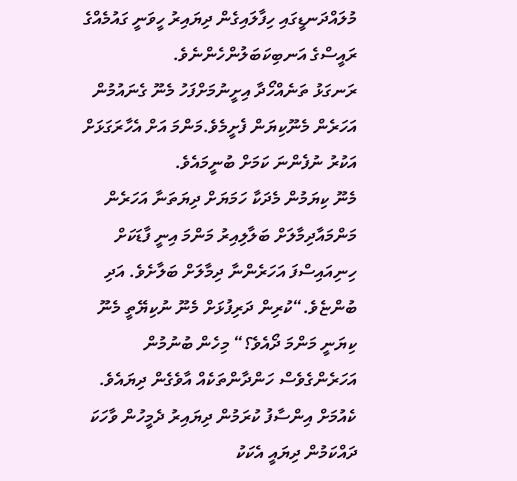މުލައްދަނޑީގައި ހިފާލައިގެން ދިޔައިރު ހީވަނީ ގައުމެއްގެ ރައީސްގެ އަނބިކަބަލުންހެންނެވެ.
ރަނގަޅު ތަނެއްހޯދާ އިށީނުމަށްފަހު މެނޫ ގެނައުމުން އަހަރެން މެނޫކިޔަން ފެށީމެވެ.މަންމަ އަށް އެހާރަގަޅަށް އަކުރު ނުފެންނަ ކަމަށް ބުނީމައެވެ.
މެނޫ ކިޔަމުން މެދަކާ ހަމަޔަށް ދިޔަތަނާ އަހަރެން މަންމައާދިމާލަށް ބަލާލިއިރު މަންމަ އިނީ ފާޑަކަށް ހިނިއައިސްފަ އަހަރެންނާ ދިމާލަށް ބަލާށެވެ. އަދި ބުންޏެވެ.“ކުރިން ދަރިފުޅަށް މެނޫ ނުކިޔޭތީ މެނޫ ކިޔަނީ މަންމަ ދޯއެވެ؟“ މިހެން ބުނުމުން އަހަރެންގެވެސް ހަންދާންތަކެއް އާވެގެން ދިޔައެވެ.
ކެއުމަށް އިންސާފު ކުރަމުން ދިޔައިރު ދެމީހުން ވާހަކަ ދައްކަމުން ދިޔައީ އެކަކު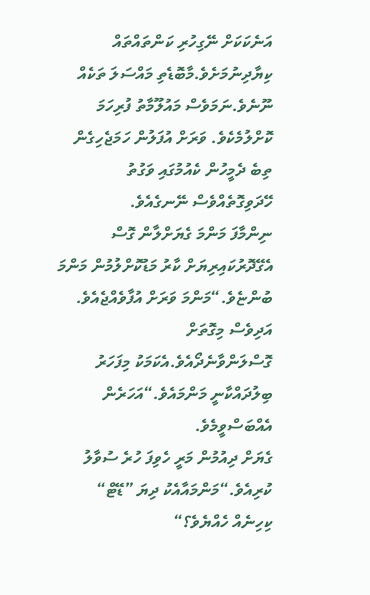އަނެކަކަށް ނޭގިހުރި ކަންތައްތައް ކިޔާދިނުމަށެވެ.މާބޮޑެތި މައްސަލަ ތަކެއް ނޫނެވެ.ނަމަވެސް މައުލޫމާތު ފުރިހަމަ ކޮށްލުމެކެވެ. ވަރަށް އުފަލުން ހަމަޖެހިގެން ތިބެ ދެމީހުން ކެއުމުގައި ވަގުތު ހޭދަވިގޮތެއްވެސް ނޭނގެއެވެ.
ނިންމާފަ މަންމަ ގެޔަށްލާން ގޮސް އެގޭދޮރުކައިރިޔަށް ކާރު މަޑުކޮށްލުމުން މަންމަ ބުންޏެވެ.“މަންމަ ވަރަށް އުފާވެއްޖެއެވެ. އަދިވެސް މިގޮތަށް ގޮސްލަންވާނެދޯއެވެ.އެކަމަކު މިފަހަރު ބިލުދައްކާނީ މަންމައެވެ.“އަހަރެން އެއްބަސްވީމެވެ.
ގެޔަށް ދިއުމުން މަރީ ހެވިފަ ހުރެ ސުވާލު ކުރިއެވެ.“މަންމައާއެކު ދިޔަ ”ޑޭޓް“ ކިހިނެއް ހެއްޔެވެ؟“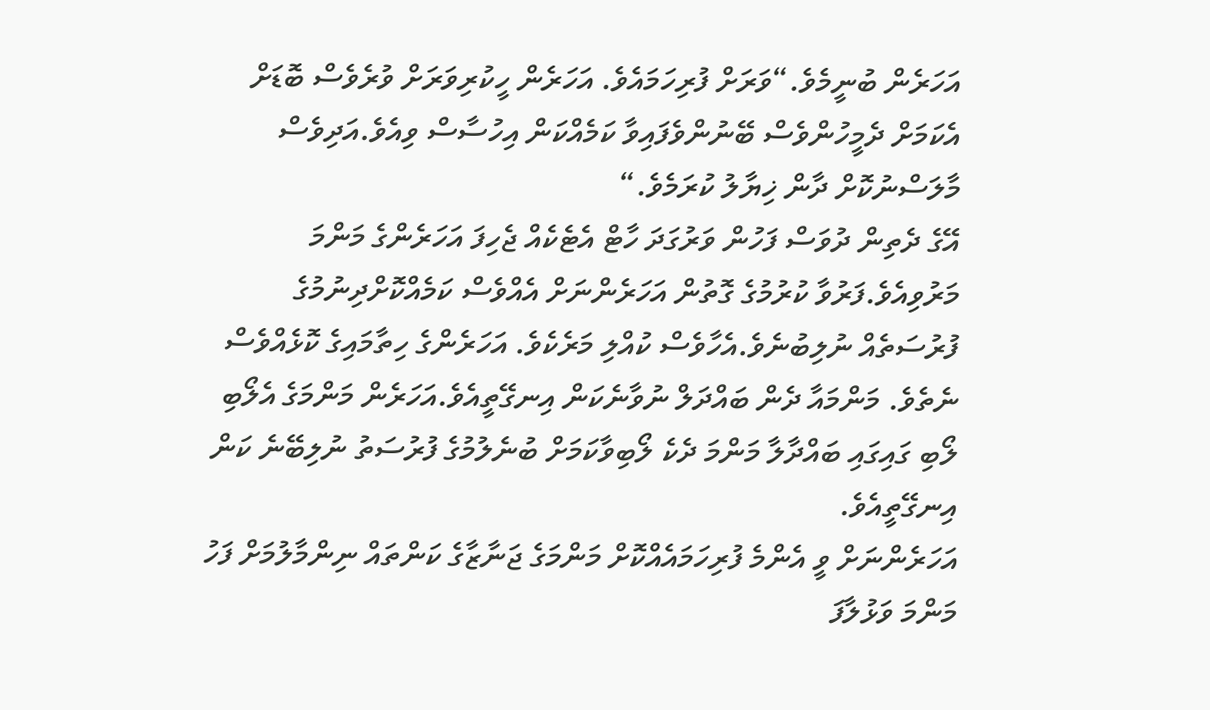އަހަރެން ބުނީމެވެ.“ވަރަށް ފުރިހަމައެވެ. އަހަރެން ހީކުރިވަރަށް ވުރެވެސް ބޮޑަށް އެކަމަށް ދެމީހުންވެސް ބޭނުންވެފައިވާ ކަމެއްކަން އިހުސާސް ވިއެވެ.އަދިވެސް މާލަސްނުކޮށް ދާން ޚިޔާލު ކުރަމެވެ.“
އޭގެ ދެތިން ދުވަސް ފަހުން ވަރުގަދަ ހާޓް އެޓެކެއް ޖެހިފަ އަހަރެންގެ މަންމަ މަރުވިއެވެ.ފަރުވާ ކުރުމުގެ ގޮތުން އަހަރެންނަށް އެއްވެސް ކަމެއްކޮށްދިނުމުގެ ފުރުސަތެއް ނުލިބުނެވެ.އެހާވެސް ކުއްލި މަރެކެވެ. އަހަރެންގެ ހިތާމައިގެ ކޮޅެއްވެސް ނެތެވެ. މަންމައާ ދެން ބައްދަލް ނުވާނެކަން އިނގޭތީއެވެ.އަހަރެން މަންމަގެ އެލޯބި ލޯބި ގައިގައި ބައްދާލާ މަންމަ ދެކެ ލޯބިވާކަމަށް ބުނެލުމުގެ ފުރުސަތު ނުލިބޭނެ ކަން އިނގޭތީއެވެ.
އަހަރެންނަށް ވީ އެންމެ ފުރިހަމައެއްކޮށް މަންމަގެ ޖަނާޒާގެ ކަންތައް ނިންމާލުމަށް ފަހު މަންމަ ވަޅުލާފަ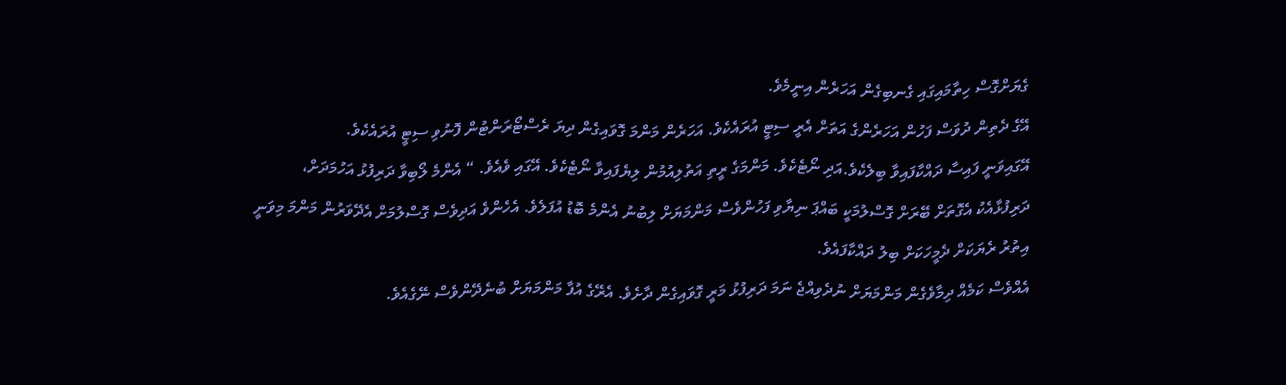ގެޔަށްގޮސް ހިތާމައިގައި ގެނބިގެން އަހަރެން އިނީމެވެ.
އޭގެ ދެތިން ދުވަސް ފަހުން އަހަރެންގެ އަތަށް އެރީ ސިޓީ އުރައެކެވެ. އަހަރެން މަންމަ ގޮވައިގެން ދިޔަ ރެސްޓޯރަންޓުން ފޮނުވި ސިޓީ އުރައެކެވެ.
އޭގައިވަނީ ފައިސާ ދައްކާފައިވާ ބިލެކެވެ.އަދި ނޯޓެކެވެ. މަންމަގެ ރީތި އަތުލިއުމުން ލިޔެފައިވާ ނޯޓެކެވެ. އޭގައި ވެއެވެ. “ އެންމެ ލޯބިވާ ދަރިފުޅު އަހުމަދަށް،
ދަރިފުޅާއެކު އެގޮތަށް ބޭރަށް ގޮސްލުމަކީ ބައްޕަ ނިޔާވި ފަހުންވެސް މަންމަޔަށް ލިބުނު އެންމެ ބޮޑު އުފަލެވެ. އެހެންވެ އަދިވެސް ގޮސްލުމަށް އެދޭވަރުން މަންމަ މިވަނީ އިތުރު ރެޔަކަށް ދެމީހަކަށް ބިލު ދައްކާފައެވެ.
އެއްވެސް ކަމެއް ދިމާވެގެން މަންމަޔަށް ނުދެވިއްޖެ ނަމަ ދަރިފުޅު މަރީ ގޮވައިގެން ދާށެވެ. އެރޭގެ އުފާ މަންމަޔަށް ބުނެދޭންވެސް ނޭގެއެވެ.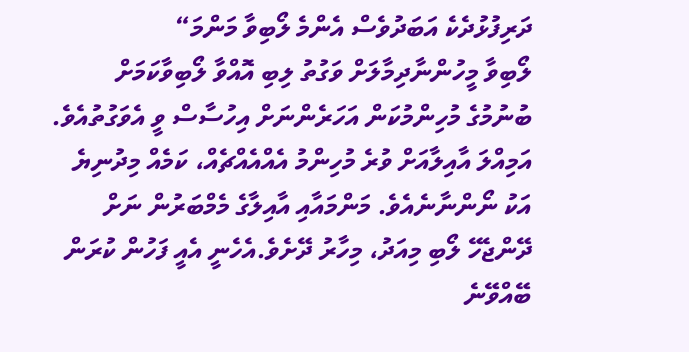ދަރިފުޅުދެކެ އަބަދުވެސް އެންމެ ލޯބިވާ މަންމަ“
ލޯބިވާ މީހުންނާދިމާލަށް ވަގުތު ލިބި އޮއްވާ ލޯބިވާކަމަށް ބުނުމުގެ މުހިންމުކަން އަހަރެންނަށް އިހުސާސް ވީ އެވަގުތުއެވެ. އަމިއްލަ އާއިލާއަށް ވުރެ މުހިންމު އެއްއެއްޗެއް، ކަމެއް މިދުނިޔެ އަކު ނޯންނާނެއެވެ. މަންމައާއި އާއިލާގެ މެމްބަރުން ނަށް ދޭންޖެހޭ ލޯބި މިއަދު، މިހާރު ދޭށެވެ.އެހެނީ އެއީ ފަހުން ކުރަން ބޭއްވޭނެ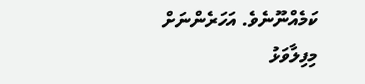ކަމެއްނޫނެވެ. އަހަރެންނަށް މިފިލާވަޅު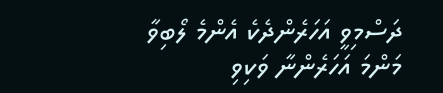ދަސްމިވީ އަހަރެންދެކެ އެންމެ ލޯބިވާ މަންމަ އަހަރެންނާ ވަކިވި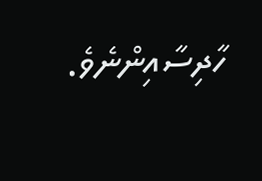ހާދިސާއިންނެވެ.